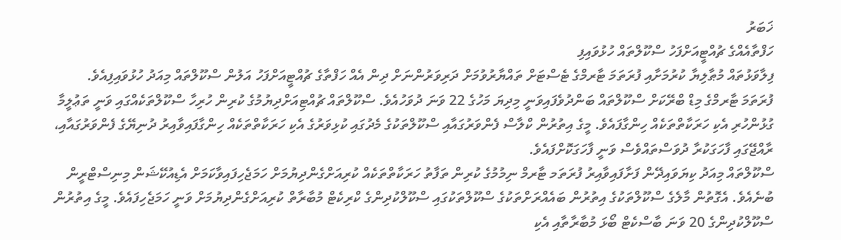ޚަބަރު
ހަފްތާއެއްގެ ޗުއްޓީއަށްފަހު ސްކޫލްތައް ހުޅުވައިފި
ފިލާވަޅުތައް މުޠާލިޔާ ކުރުމަށާއި ފުރަތަމަ ޓާރމްގެ ޓެސްޓަށް ތައްޔާރުވުމަށް ދަރިވަރުންނަށް ދިން އެއް ހަފްތާގެ ޗުއްޓީއަށްފަހު އަލުން ސްކޫލްތައް މިއަދު ހުޅުވައިފިއެވެ.
ފުރަތަމަ ޓާރމްގެ މިޑް ބްރޭކަށް ސްކޫލްތައް ބަންދުވެފައިވަނީ މިދިޔަ މަހުގެ 22 ވަނަ ދުވަހުއެވެ. ސްކޫލްތައް ޗުއްޓިއަށްދިޔުމުގެ ކުރިން ހުރިހާ ސްކޫލްތަކެއްގައި ވަނީ ތަޢުލީމާ ގުޅުންހުރި އެކި ހަރަކާތްތަކެއް ހިންގާފައެވެ. މީގެ އިތުރުން ކްލާސް ފެންވަރުގައާއި ސްކޫލްތަކުގެ މެދުގައި ކުޅިވަރުގެ އެކި ހަރަކާތްތަކެއް ހިންގާފައިވާއިރު ދުނިޔޭގެ ފެންވަރުގައާއި، ރާއްޖޭގައި ފާހަގަކުރާ ދުވަސްތައްވެސް ވަނީ ފާހަގަކޮށްފައެވެ.
ސްކޫލްތައް މިއަދު ކިޔަވައިދޭން ފަށާފައިވާއިރު ފުރަތަމ ޓާރމް ނިމުމުގެ ކުރިން ތަފާތު ހަރަކާތްތަކެއް ކުރިއަށްގެންދިޔުމަށް ހަމަޖެހިފައިވާކަމަށް އެޑިއުކޭޝަން މިނިސްޓްރީން ބުނެއެވެ. އެގޮތުން މާލެގެ ސްކޫލްތަކުގެ އިތުރުން ބައެއްރަށްތަކުގެ ސްކޫލްތަކުގައި ސްކޫލްކުދިންގެ ކްރިކެޓް މުބާރާތް ކުރިއަށްގެންދިޔުމަށް ވަނީ ހަމަޖެހިފައެވެ. މީގެ އިތުރުން ސްކޫލްކުދިންގެ 20 ވަނަ ބާސްކެޓް ބޯޅަ މުބާރާތާއި އެކި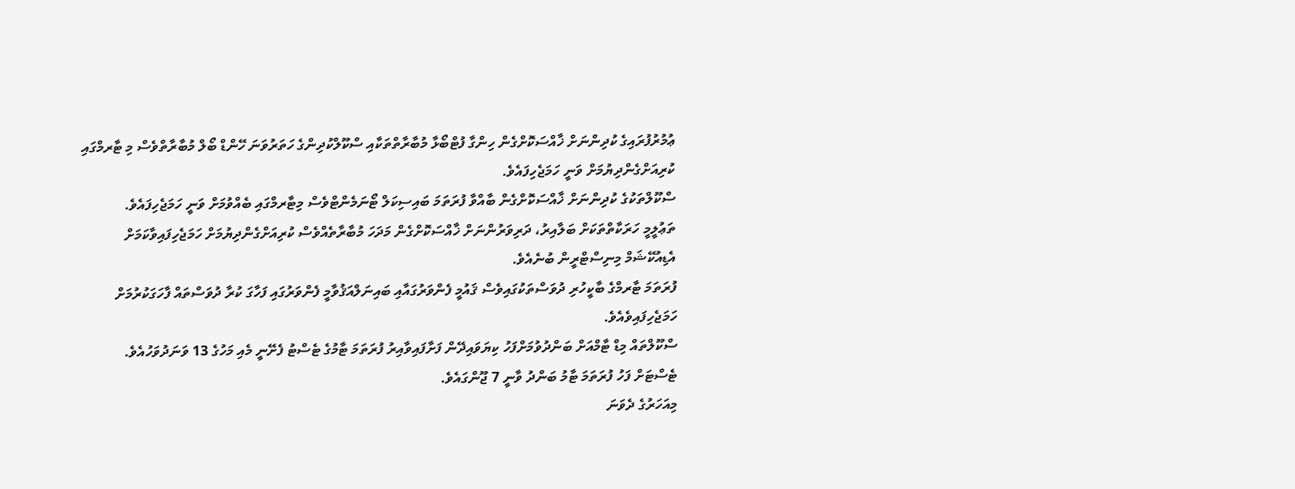ޢުމުރުފުރައިގެ ކުދިންނަށް ޚާއްސަކޮށްގެން ހިންގާ ފުޓްބޯޅާ މުބާރާތްތަކާއި ސްކޫލްކުދިންގެ ހަތަރުވަނަ ހޭންޑް ބޯލް މުބާރާތްވެސް މި ޓާރމްގައި ކުރިއަށްގެންދިޔުމަށް ވަނީ ހަމަޖެހިފައެވެ.
ސްކޫލްތަކުގެ ކުދިންނަށް ޚާއްސަކޮށްގެން ބާއްވާ ފުރަތަމަ ބައިސިކަލް ޓޯނަމެންޓްވެސް މިޓާރމްގައި ބެއްވުމަށް ވަނީ ހަމަޖެހިފައެވެ.
ތަޢުލީމީ ހަރަކާތްތަކަށް ބަލާއިރު، ދަރިވަރުންނަށް ޚާއްސަކޮށްގެން މަދަހަ މުބާރާތެއްވެސް ކުރިއަށްގެންދިޔުމަށް ހަމަޖެހިފައިވާކަމަށް އެޑިއުކޭޝަމް މިނިސްޓްރީން ބުނެއެވެ.
ފުރަތަމަ ޓާރމްގެ ބާކީހުރި ދުވަސްތަކުގައިވެސް ޤައުމީ ފެންވަރުގައާއި ބައިނަލްއަޤުވާމީ ފެންވަރުގައި ފަހާގަ ކުރާ ދުވަސްތައް ފާހަގަކުރުމަށް ހަމަޖެހިފައިވެއެވެ.
ސްކޫލްތައް މިޑް ޓާމްއަށް ބަންދުވުމަށްފަހު ކިޔަވައިދޭން ފަށާފައިވާއިރު ފުރަތަމަ ޓާމުގެ ޓެސްޓު ފެށޭނީ މެއި މަހުގެ 13 ވަނަދުވަހުއެވެ. ޓެސްޓަށް ފަހު ފުރަތަމަ ޓާމު ބަންދު ވާނީ 7 ޖޫންގައެވެ.
މިއަހަރުގެ ދެވަނަ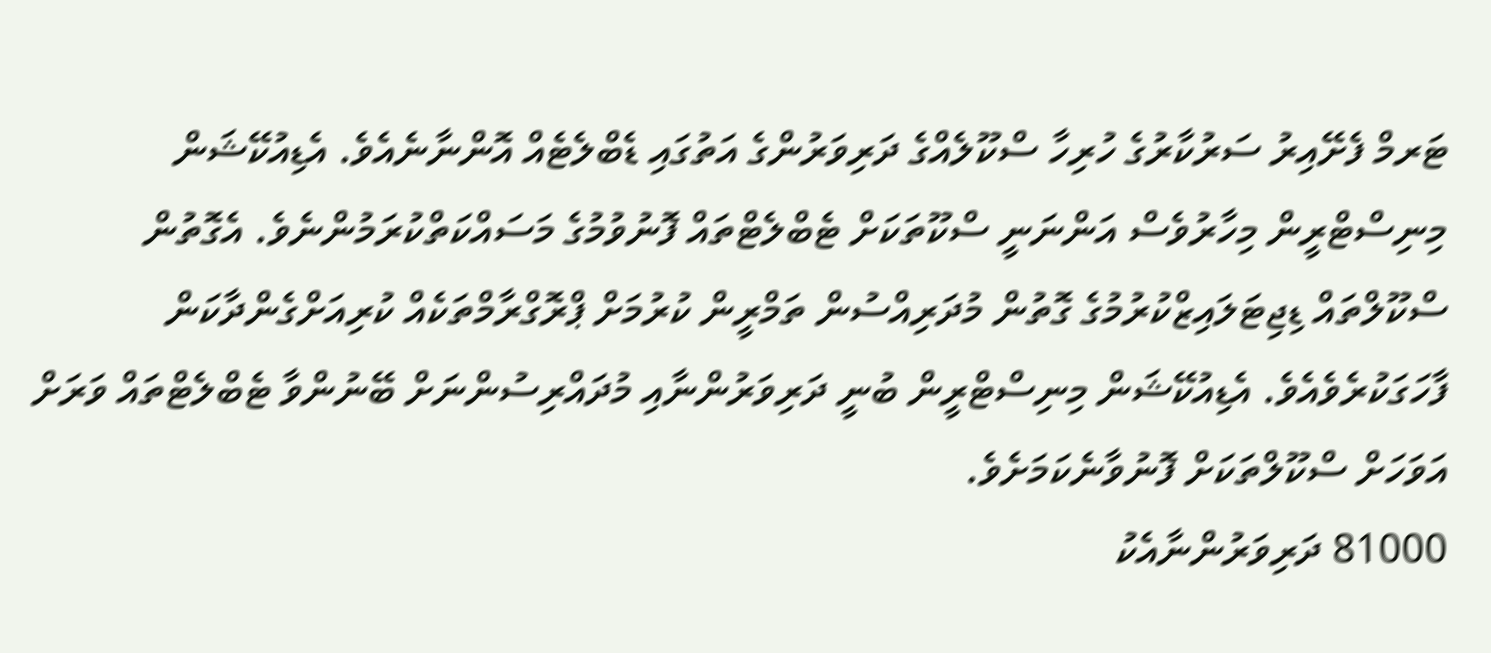ޓަރމް ފެށޭއިރު ސަރުކާރުގެ ހުރިހާ ސްކޫލެއްގެ ދަރިވަރުންގެ އަތުގައި ޑެބްލެޓެއް އޮންނާނެއެވެ. އެޑިއުކޭޝަން މިނިސްޓްރީން މިހާރުވެސް އަންނަނީ ސްކޫތަކަށް ޓެބްލެޓްތައް ފޮނުވުމުގެ މަސައްކަތްކުރަމުންނެވެ. އެގޮތުން ސްކޫލްތައް ޑިޖިޓަލައިޒްކުރުމުގެ ގޮތުން މުދަރިއްސުން ތަމްރީން ކުރުމަށް ޕްރޮގްރާމްތަކެއް ކުރިއަށްގެންދާކަން ފާހަގަކުރެވެއެވެ. އެޑިއުކޭޝަން މިނިސްޓްރީން ބުނީ ދަރިވަރުންނާއި މުދައްރިސުންނަށް ބޭނުންވާ ޓެބްލެޓްތައް ވަރަށް އަވަހަށް ސްކޫލްތަކަށް ފޮނުވާނެކަމަށެވެ.
81000 ދަރިވަރުންނާއެކު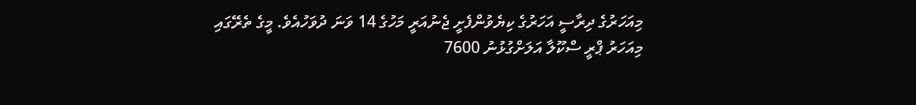މިއަހަރުގެ ދިރާސީ އަހަރުގެ ކިޔެވުންފެށީ ޖެނުއަރީ މަހުގެ 14 ވަނަ ދުވަހުއެވެ. މީގެ ތެރޭގައި މިއަހަރު ޕްރީ ސްކޫލާ އަލަށްގުޅުނު 7600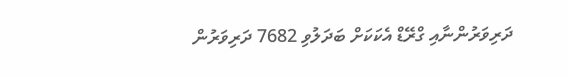ދަރިވަރުންނާއި ގްރޭޑް އެކަކަށް ބަދަލުވި 7682 ދަރިވަރުން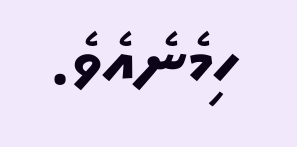ހިމެނެއެވެ.